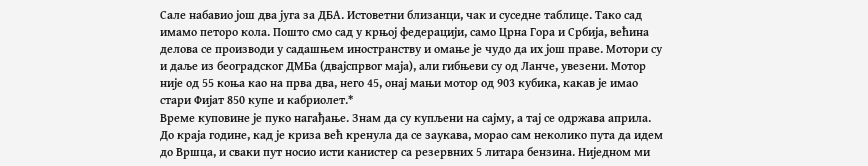Сале набавио још два југа за ДБА. Истоветни близанци, чак и суседне таблице. Тако сад имамо петоро кола. Пошто смо сад у крњој федерацији, само Црна Гора и Србија, већина делова се производи у садашњем иностранству и омање је чудо да их још праве. Мотори су и даље из београдског ДМБа (двајспрвог маја), али гибњеви су од Ланче, увезени. Мотор није од 55 коња као на прва два, него 45, онај мањи мотор од 903 кубика, какав је имао стари Фијат 850 купе и кабриолет.*
Време куповине је пуко нагађање. Знам да су купљени на сајму, а тај се одржава априла. До краја године, кад је криза већ кренула да се заукава, морао сам неколико пута да идем до Вршца, и сваки пут носио исти канистер са резервних 5 литара бензина. Ниједном ми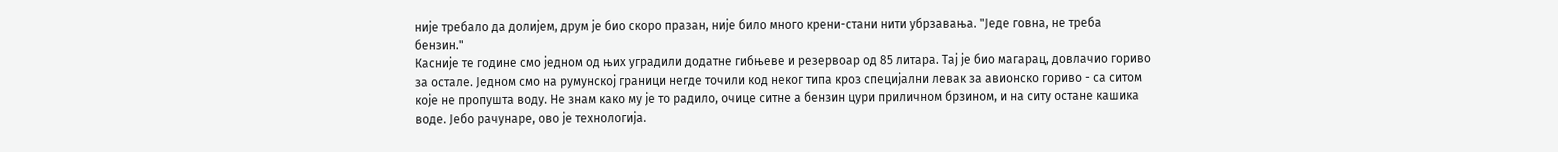није требало да долијем, друм је био скоро празан, није било много крени-стани нити убрзавања. "Једе говна, не треба бензин."
Касније те године смо једном од њих уградили додатне гибњеве и резервоар од 85 литара. Тај је био магарац, довлачио гориво за остале. Једном смо на румунској граници негде точили код неког типа кроз специјални левак за авионско гориво - са ситом које не пропушта воду. Не знам како му је то радило, очице ситне а бензин цури приличном брзином, и на ситу остане кашика воде. Јебо рачунаре, ово је технологија.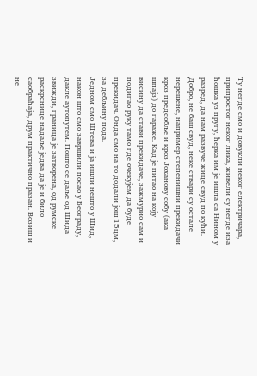Ту негде смо и довукли неког електричара, припростог неког лика, живели су негде иза ћошка уз пругу, ћерка им је ишла са Нином у разред, да нам развуче жице свуд по кући. Добро, не баш свуд, неке ствари су остале нерешене, например степенишни прекидачи кроз предсобље и кроз Јоханову собу (ака шпајз) до гараже. Кад је питао на коју висину да стави прекидаче, зажмурио сам и подигао руку тамо где очекујем да буде прекидач. Онда смо на то додали још 15цм, за дебљину пода.
Једном смо Штева и ја ишли нешто у Шид, након што смо завршили посао у Београду, дакле аутопутем. Пошто се даље од Шида звижди, граница је затворена, од румске раскрснице надаље једва да је и било саобраћаја, друм практично празан. Возиш и не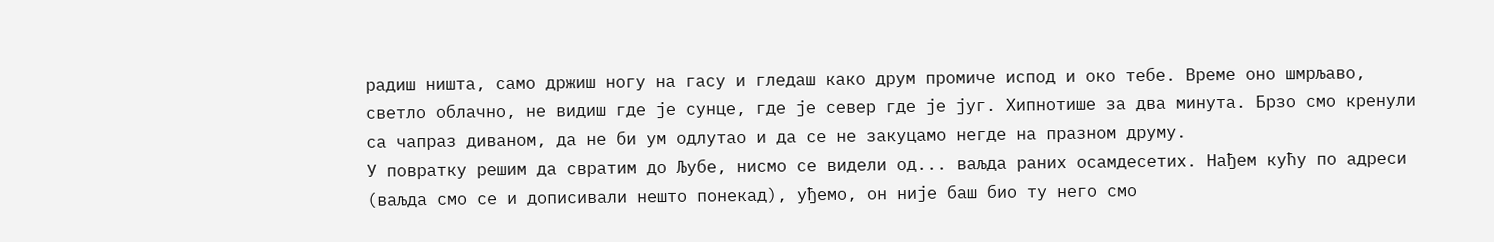радиш ништа, само држиш ногу на гасу и гледаш како друм промиче испод и око тебе. Време оно шмрљаво, светло облачно, не видиш где је сунце, где је север где је југ. Хипнотише за два минута. Брзо смо кренули са чапраз диваном, да не би ум одлутао и да се не закуцамо негде на празном друму.
У повратку решим да свратим до Љубе, нисмо се видели од... ваљда раних осамдесетих. Нађем кућу по адреси (ваљда смо се и дописивали нешто понекад), уђемо, он није баш био ту него смо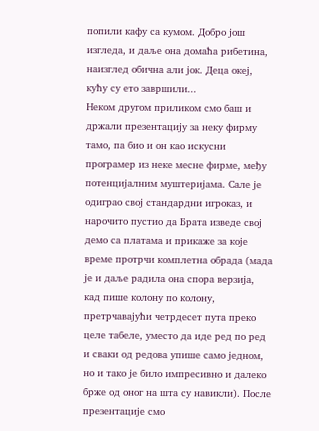попили кафу са кумом. Добро још изгледа, и даље она домаћа рибетина, наизглед обична али јок. Деца океј, кућу су ето завршили...
Неком другом приликом смо баш и држали презентацију за неку фирму тамо, па био и он као искусни програмер из неке месне фирме, међу потенцијалним муштеријама. Сале је одиграо свој стандардни игроказ, и нарочито пустио да Брата изведе свој демо са платама и прикаже за које време протрчи комплетна обрада (мада је и даље радила она спора верзија, кад пише колону по колону, претрчавајући четрдесет пута преко целе табеле, уместо да иде ред по ред и сваки од редова упише само једном, но и тако је било импресивно и далеко брже од оног на шта су навикли). После презентације смо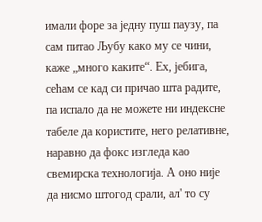имали форе за једну пуш паузу, па сам питао Љубу како му се чини, каже „много каките“. Ех, јебига, сећам се кад си причао шта радите, па испало да не можете ни индексне табеле да користите, него релативне, наравно да фокс изгледа као свемирска технологија. А оно није да нисмо штогод срали, ал' то су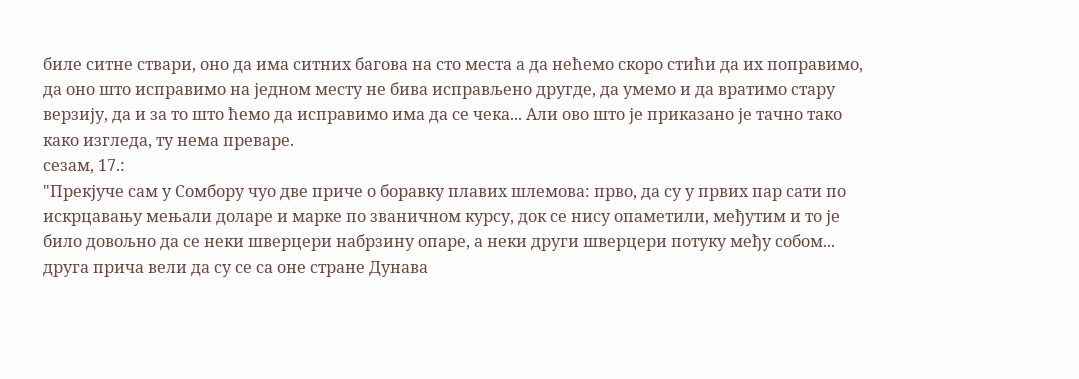биле ситне ствари, оно да има ситних багова на сто места а да нећемо скоро стићи да их поправимо, да оно што исправимо на једном месту не бива исправљено другде, да умемо и да вратимо стару верзију, да и за то што ћемо да исправимо има да се чека... Али ово што је приказано је тачно тако како изгледа, ту нема преваре.
сезам, 17.:
"Прекјуче сам у Сомбору чуо две приче о боравку плавих шлемова: прво, да су у првих пар сати по искрцавању мењали доларе и марке по званичном курсу, док се нису опаметили, међутим и то је било довољно да се неки шверцери набрзину опаре, а неки други шверцери потуку међу собом...
друга прича вели да су се са оне стране Дунава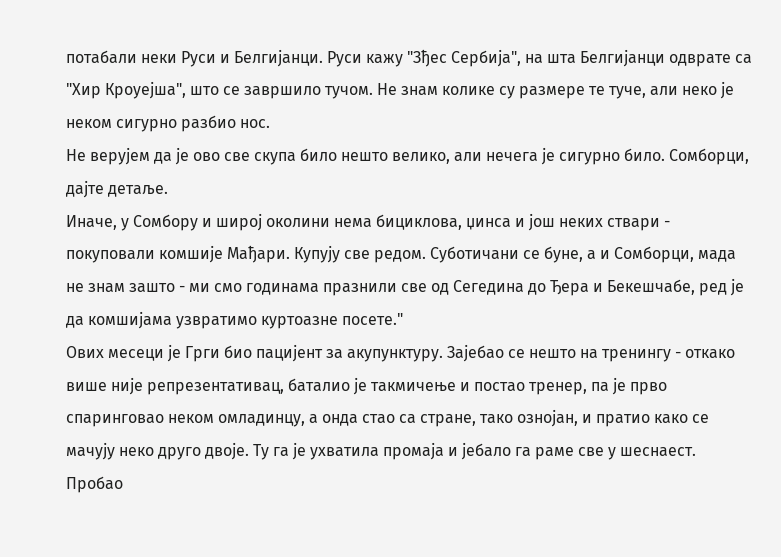потабали неки Руси и Белгијанци. Руси кажу "Зђес Сербија", на шта Белгијанци одврате са "Хир Кроуејша", што се завршило тучом. Не знам колике су размере те туче, али неко је неком сигурно разбио нос.
Не верујем да је ово све скупа било нешто велико, али нечега је сигурно било. Сомборци, дајте детаље.
Иначе, у Сомбору и широј околини нема бициклова, џинса и још неких ствари - покуповали комшије Мађари. Купују све редом. Суботичани се буне, а и Сомборци, мада не знам зашто - ми смо годинама празнили све од Сегедина до Ђера и Бекешчабе, ред је да комшијама узвратимо куртоазне посете."
Ових месеци је Грги био пацијент за акупунктуру. Зајебао се нешто на тренингу - откако више није репрезентативац, баталио је такмичење и постао тренер, па је прво спаринговао неком омладинцу, а онда стао са стране, тако ознојан, и пратио како се мачују неко друго двоје. Ту га је ухватила промаја и јебало га раме све у шеснаест. Пробао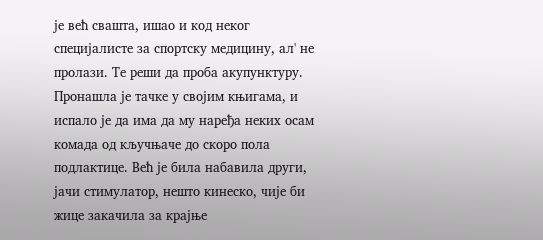је већ свашта, ишао и код неког специјалисте за спортску медицину, ал' не пролази. Те реши да проба акупунктуру. Пронашла је тачке у својим књигама, и испало је да има да му наређа неких осам комада од кључњаче до скоро пола подлактице. Већ је била набавила други, јачи стимулатор, нешто кинеско, чије би жице закачила за крајње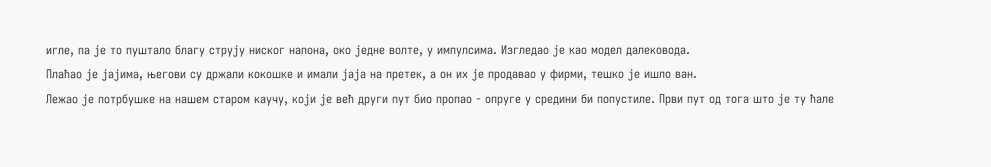игле, па је то пуштало благу струју ниског напона, око једне волте, у импулсима. Изгледао је као модел далековода.
Плаћао је јајима, његови су држали кокошке и имали јаја на претек, а он их је продавао у фирми, тешко је ишло ван.
Лежао је потрбушке на нашем старом каучу, који је већ други пут био пропао - опруге у средини би попустиле. Први пут од тога што је ту ћале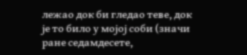лежао док би гледао теве, док је то било у мојој соби (значи ране седамдесете,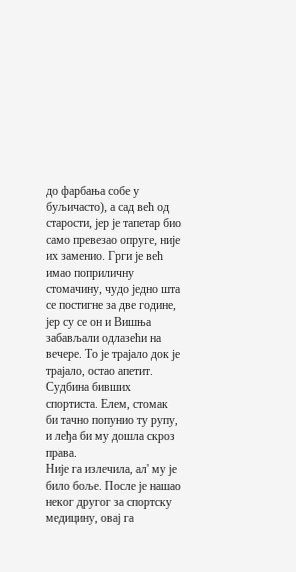до фарбања собе у буљичасто), а сад већ од старости, јер је тапетар био само превезао опруге, није их заменио. Грги је већ имао поприличну стомачину, чудо једно шта се постигне за две године, јер су се он и Вишња забављали одлазећи на вечере. То је трајало док је трајало, остао апетит. Судбина бивших спортиста. Елем, стомак би тачно попунио ту рупу, и леђа би му дошла скроз права.
Није га излечила, ал' му је било боље. После је нашао неког другог за спортску медицину, овај га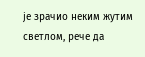је зрачио неким жутим светлом, рече да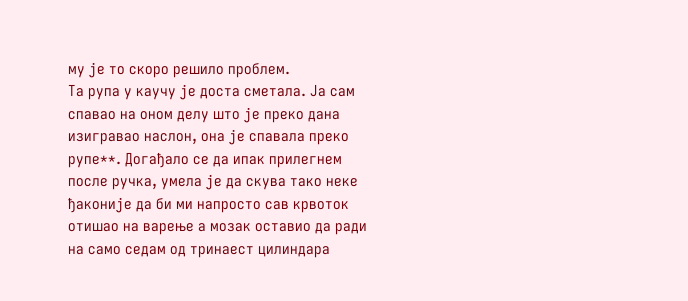му је то скоро решило проблем.
Та рупа у каучу је доста сметала. Ја сам спавао на оном делу што је преко дана изигравао наслон, она је спавала преко рупе**. Догађало се да ипак прилегнем после ручка, умела је да скува тако неке ђаконије да би ми напросто сав крвоток отишао на варење а мозак оставио да ради на само седам од тринаест цилиндара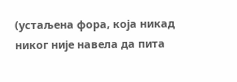(устаљена фора, која никад никог није навела да пита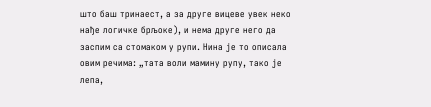што баш тринаест, а за друге вицеве увек неко нађе логичке брљоке), и нема друге него да заспим са стомаком у рупи. Нина је то описала овим речима: „тата воли мамину рупу, тако је лепа,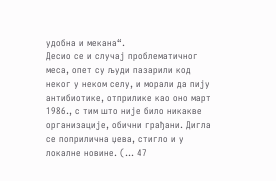удобна и мекана“.
Десио се и случај проблематичног меса, опет су људи пазарили код неког у неком селу, и морали да пију антибиотике, отприлике као оно март 1986., с тим што није било никакве организације, обични грађани. Дигла се поприлична џева, стигло и у локалне новине. (... 47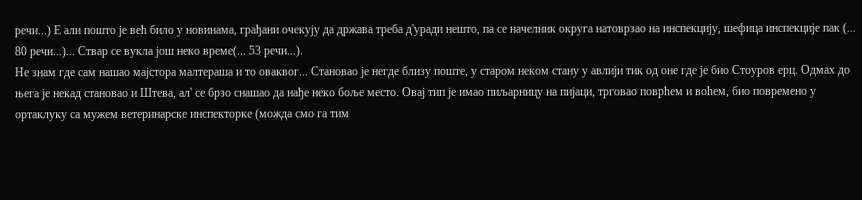речи...) Е али пошто је већ било у новинама, грађани очекују да држава треба д'уради нешто, па се начелник округа натоврзао на инспекцију, шефица инспекције пак (... 80 речи...)... Ствар се вукла још неко време(... 53 речи...).
Не знам где сам нашао мајстора малтераша и то оваквог... Становао је негде близу поште, у старом неком стану у авлији тик од оне где је био Стоуров ерц. Одмах до њега је некад становао и Штева, ал' се брзо снашао да нађе неко боље место. Овај тип је имао пиљарницу на пијаци, трговао поврћем и воћем, био повремено у ортаклуку са мужем ветеринарске инспекторке (можда смо га тим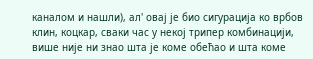каналом и нашли), ал' овај је био сигурација ко врбов клин, коцкар, сваки час у некој трипер комбинацији, више није ни знао шта је коме обећао и шта коме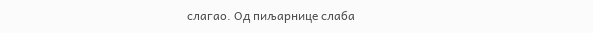слагао. Од пиљарнице слаба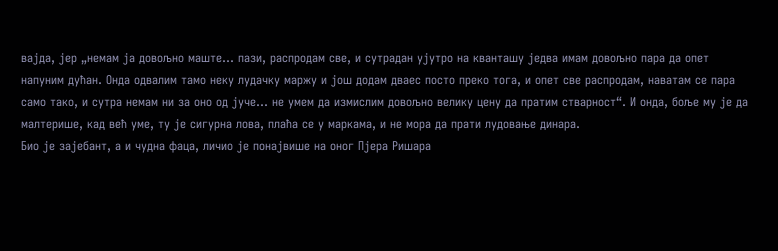вајда, јер „немам ја довољно маште... пази, распродам све, и сутрадан ујутро на кванташу једва имам довољно пара да опет напуним дућан. Онда одвалим тамо неку лудачку маржу и још додам дваес посто преко тога, и опет све распродам, наватам се пара само тако, и сутра немам ни за оно од јуче... не умем да измислим довољно велику цену да пратим стварност“. И онда, боље му је да малтерише, кад већ уме, ту је сигурна лова, плаћа се у маркама, и не мора да прати лудовање динара.
Био је зајебант, а и чудна фаца, личио је понајвише на оног Пјера Ришара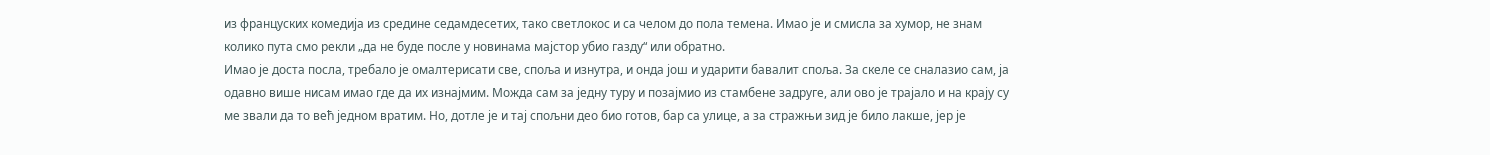из француских комедија из средине седамдесетих, тако светлокос и са челом до пола темена. Имао је и смисла за хумор, не знам колико пута смо рекли „да не буде после у новинама мајстор убио газду“ или обратно.
Имао је доста посла, требало је омалтерисати све, споља и изнутра, и онда још и ударити бавалит споља. За скеле се сналазио сам, ја одавно више нисам имао где да их изнајмим. Можда сам за једну туру и позајмио из стамбене задруге, али ово је трајало и на крају су ме звали да то већ једном вратим. Но, дотле је и тај спољни део био готов, бар са улице, а за стражњи зид је било лакше, јер је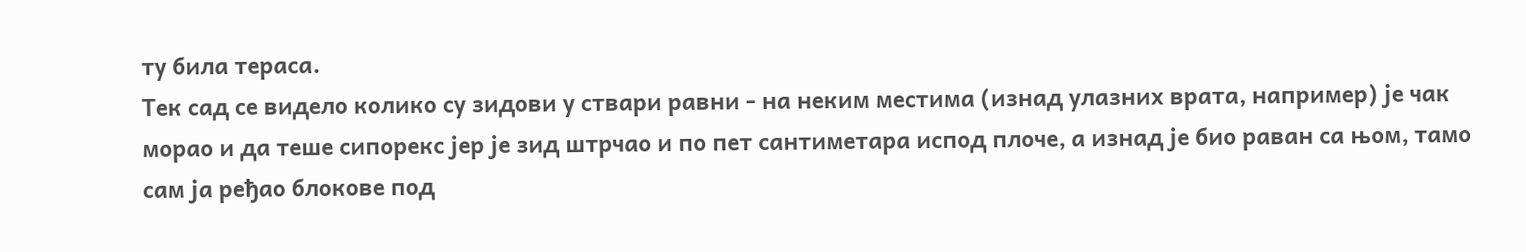ту била тераса.
Тек сад се видело колико су зидови у ствари равни - на неким местима (изнад улазних врата, например) је чак морао и да теше сипорекс јер је зид штрчао и по пет сантиметара испод плоче, а изнад је био раван са њом, тамо сам ја ређао блокове под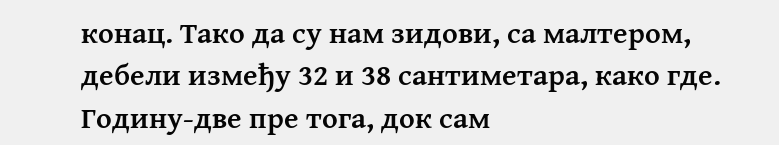конац. Тако да су нам зидови, са малтером, дебели између 32 и 38 сантиметара, како где.
Годину-две пре тога, док сам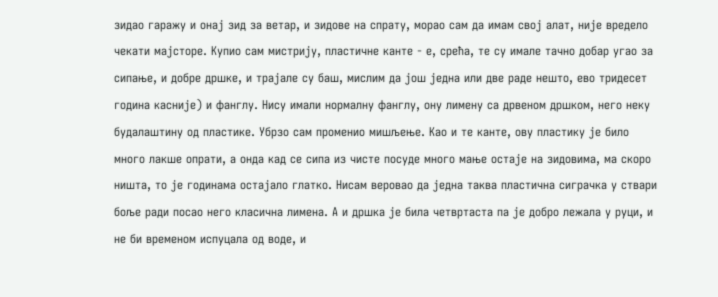зидао гаражу и онај зид за ветар, и зидове на спрату, морао сам да имам свој алат, није вредело чекати мајсторе. Купио сам мистрију, пластичне канте - е, срећа, те су имале тачно добар угао за сипање, и добре дршке, и трајале су баш, мислим да још једна или две раде нешто, ево тридесет година касније) и фанглу. Нису имали нормалну фанглу, ону лимену са дрвеном дршком, него неку будалаштину од пластике. Убрзо сам променио мишљење. Као и те канте, ову пластику је било много лакше опрати, а онда кад се сипа из чисте посуде много мање остаје на зидовима, ма скоро ништа, то је годинама остајало глатко. Нисам веровао да једна таква пластична сиграчка у ствари боље ради посао него класична лимена. А и дршка је била четвртаста па је добро лежала у руци, и не би временом испуцала од воде, и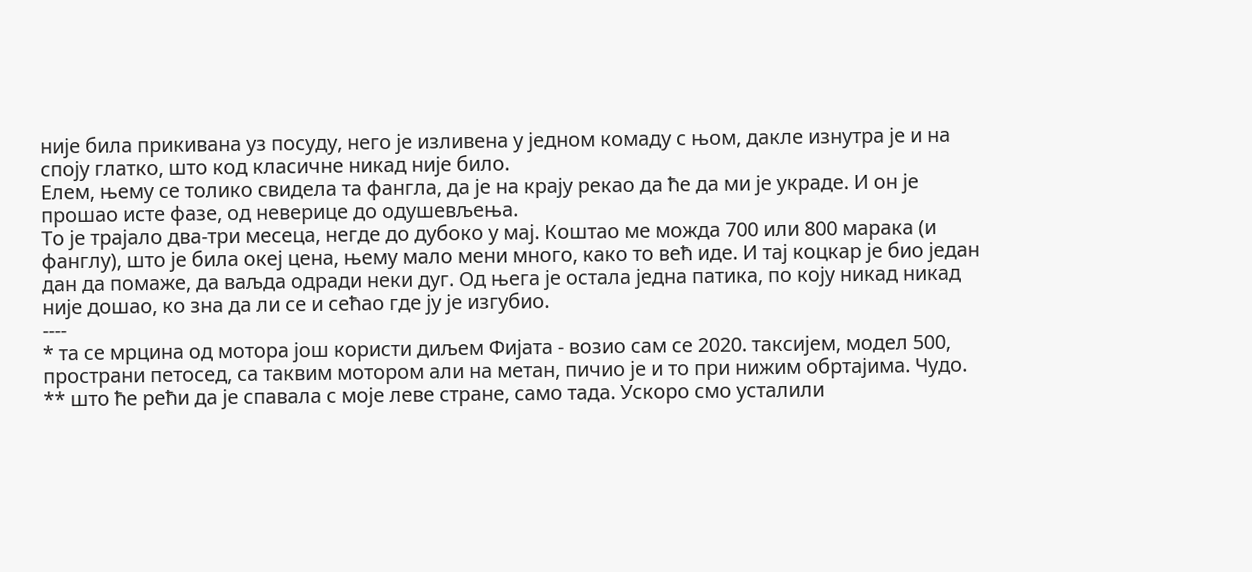није била прикивана уз посуду, него је изливена у једном комаду с њом, дакле изнутра је и на споју глатко, што код класичне никад није било.
Елем, њему се толико свидела та фангла, да је на крају рекао да ће да ми је украде. И он је прошао исте фазе, од неверице до одушевљења.
То је трајало два-три месеца, негде до дубоко у мај. Коштао ме можда 700 или 800 марака (и фанглу), што је била океј цена, њему мало мени много, како то већ иде. И тај коцкар је био један дан да помаже, да ваљда одради неки дуг. Од њега је остала једна патика, по коју никад никад није дошао, ко зна да ли се и сећао где ју је изгубио.
----
* та се мрцина од мотора још користи диљем Фијата - возио сам се 2020. таксијем, модел 500, пространи петосед, са таквим мотором али на метан, пичио је и то при нижим обртајима. Чудо.
** што ће рећи да је спавала с моје леве стране, само тада. Ускоро смо усталили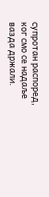супротан распоред, ког смо се надаље вазда држали.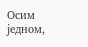Осим једном,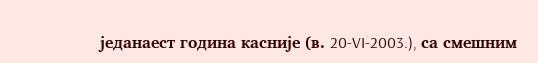једанаест година касније (в. 20-VI-2003.), са смешним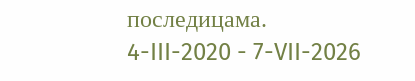последицама.
4-III-2020 - 7-VII-2026